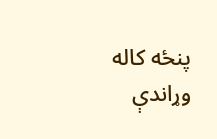پنځه کاله وړاندې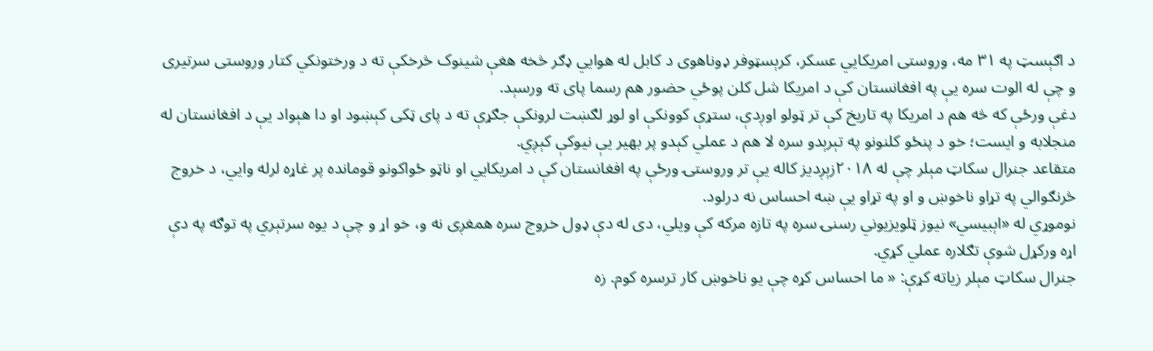د اګېسټ په ۳۱ مه، وروستی امریکايي عسکر، کرېسټوفر ډوناهوی د کابل له هوایي ډګر څخه هغې شینوک څرخکې ته د ورختونکي کتار وروستی سرتیری و چې له الوت سره یې په افغانستان کې د امریکا شل کلن پوځي حضور هم رسما پای ته ورسېد.
دغې ورځې که څه هم د امریکا په تاریخ کې تر ټولو اوږدې، ستړې کوونکې او لوړ لګښت لرونکې جګړې ته د پای ټکی کېښود او دا هېواد یې د افغانستان له منجلابه و ایست؛ خو د پنځو کلنونو په تېرېدو سره لا هم د عملي کېدو پر بهیر یې نیوکې کېږي.
متقاعد جنرال سکاټ مېلر چې له ۲۰۱۸زېږدیز کاله یې تر وروستۍ ورځې په افغانستان کې د امریکايي او ناټو ځواکونو قومانده پر غاړه لرله وايي، د خروج څرنګوالي په تړاو ناخوښ و او په تړاو یې ښه احساس نه درلود.
نوموړي له «اېبيسي» نیوز ټلویزیوني رسنۍ سره په تازه مرکه کې ویلي، دی له دې ډول خروج سره همغږی نه و، خو اړ و چې د یوه سرتېري په توګه په دې اړه ورکړل شوې تګلاره عملي کړي.
جنرال سکاټ مېلر زیاته کړې: « ما احساس کړه چې یو ناخوښ کار ترسره کوم. زه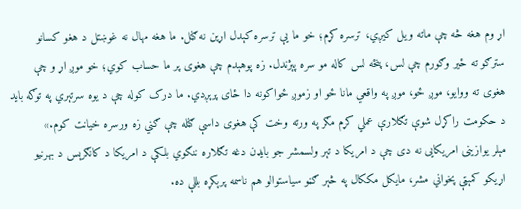اړ وم هغه څه چې ماته ویل کیږي، ترسره کړم؛ خو ما یې ترسره کېدل اړین نه ګڼل. ما هغه مهال نه غوښتل د هغو کسانو سترګو ته ځير وګورم چې لس، پنځه لس کاله مو سره پېژندل. زه پوهېدم چې هغوی پر ما حساب کوي؛ خو موږ اړ و چې هغوی ته ووایو، موږ ځو، موږ په واقعي مانا ځو او زموږ ځواکونه دا ځای پرېږدي. ما درک کوله چې د یوه سرتېري په توګه باید د حکومت راکړل شوې تګلارې عملي کړم مګر په ورته وخت کې هغوی داسې ګڼله چې ګني زه ورسره خیانت کوم.»
مېلر یوازینی امریکایی نه دی چې د امریکا د تېر ولسمشر جو بایډن دغه تګلاره ننګوي بلکې د امریکا د کانګرېس د بهرنیو اړیکو کمېټې پخواني مشر، مایکل مککال په څېر ګڼو سیاستوالو هم ناسمه پرېکړه بللې ده.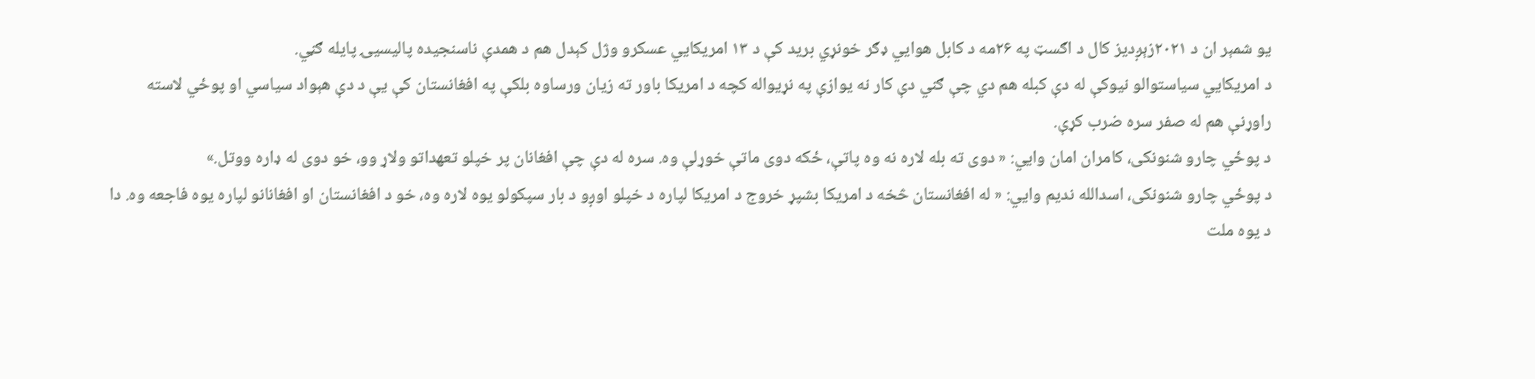یو شمېر ان د ۲۰۲۱زېږدیز کال د اګسټ په ۲۶مه د کابل هوايي ډګر خونړي برید کې د ۱۳ امریکايي عسکرو وژل کېدل هم د همدې ناسنجیده پالیسیۍ پایله ګڼي.
د امریکايي سیاستوالو نیوکې له دې کبله هم دي چې ګني دې کار نه یوازې په نړیواله کچه د امریکا باور ته زیان ورساوه بلکې په افغانستان کې یې د دې هېواد سیاسي او پوځي لاسته راوړنې هم له صفر سره ضرب کړې.
د پوځي چارو شنونکی، کامران امان وايي: « دوی ته بله لاره نه وه پاتې، ځکه دوی ماتې خوړلې وه. سره له دې چې افغانان پر خپلو تعهداتو ولاړ وو، خو دوی له ډاره ووتل.»
د پوځي چارو شنونکی، اسدالله ندیم وايي: « له افغانستان څخه د امریکا بشپړ خروج د امریکا لپاره د خپلو اوږو د بار سپکولو یوه لاره وه، خو د افغانستان او افغانانو لپاره یوه فاجعه وه. دا د یوه ملت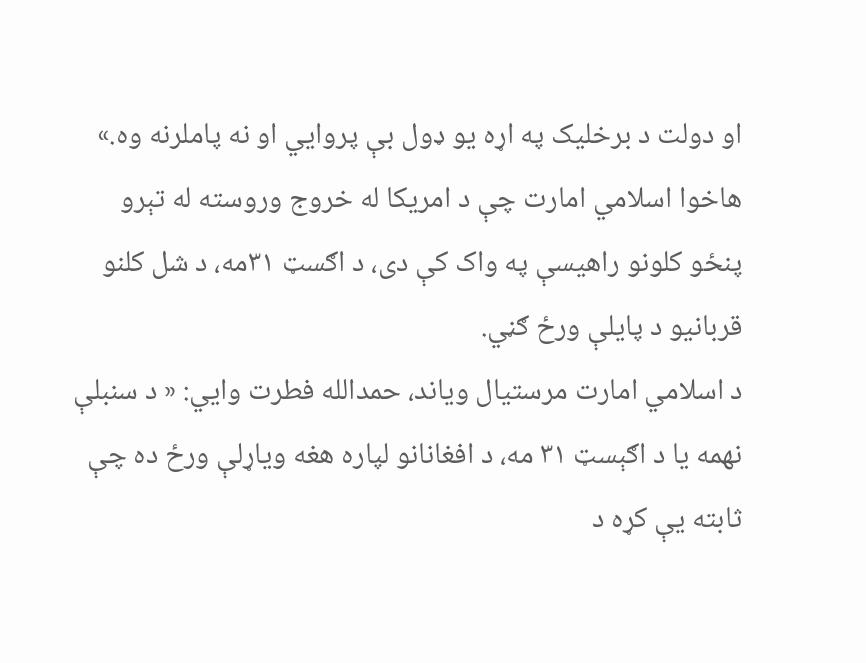او دولت د برخلیک په اړه یو ډول بې پروايي او نه پاملرنه وه.»
هاخوا اسلامي امارت چې د امریکا له خروج وروسته له تېرو پنځو کلونو راهیسې په واک کې دی، د اګسټ ۳۱مه، د شل کلنو قربانیو د پایلې ورځ ګڼي.
د اسلامي امارت مرستیال ویاند، حمدالله فطرت وايي: « د سنبلې نهمه یا د اګېسټ ۳۱ مه، د افغانانو لپاره هغه ویاړلې ورځ ده چې ثابته یې کړه د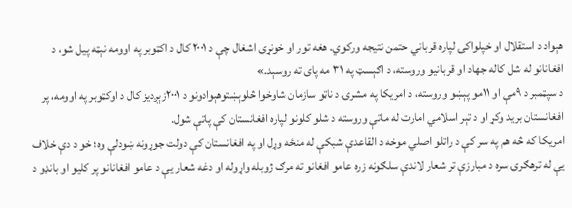هېواد د استقلال او خپلواکۍ لپاره قرباني حتمن نتیجه ورکوي. هغه تور او خونړی اشغال چې د ۲۰۰۱ کال د اکټوبر په اوومه نېټه پيل شو، د افغانانو له شل کاله جهاد او قربانیو وروسته، د اګېسټ په ۳۱ مه پای ته روسېد.»
د سپټمبر د ۹مې او ۱۱مو پېښو وروسته، د امریکا په مشرۍ د ناټو سازمان شاوخوا څلوېښتوهېوادونو د ۲۰۰۱زېږدیز کال د اوکټوبر په اوومه، پر افغانستان برید وکړ او د تېر اسلامي امارت له ماتې وروسته د شلو کلونو لپاره افغانستان کې پاتې شول.
امریکا که څه هم په سر کې د راتلو اصلي موخه د القاعدې شبکې له منځه وړل او په افغانستان کې دولت جوړونه ښودلې وه؛ خو د دې خلاف یې له ترهګرۍ سره د مبارزې تر شعار لاندې سلګونه زره عامو افغانو ته مرګ ژوبله واړوله او دغه شعار یې د عامو افغانانو پر کليو او بانډو د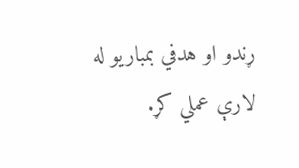ړندو او هدفي بمباریو له لارې عملي کړ.